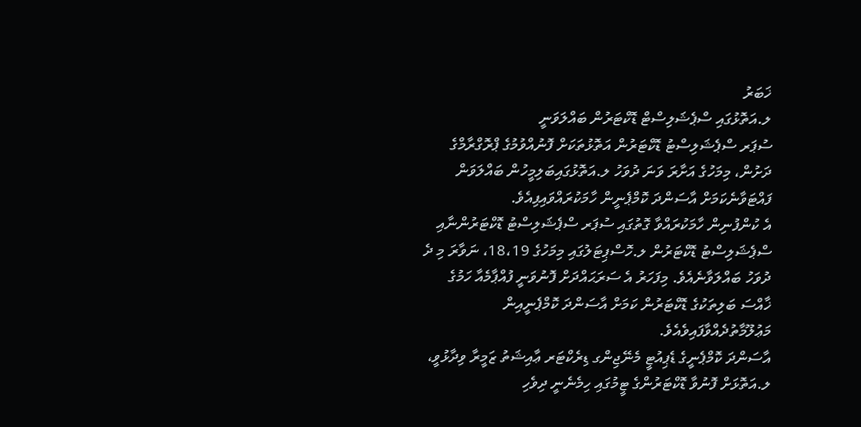ޚަބަރު
ލ.އަތޮޅުގައި ސްޕެޝަލިސްޓް ޑޮކްޓަރުން ބައްލަވަނީ
ސުޕަރ ސްޕެޝަލިސްޓު ޑޮކްޓަރުން އަތޮޅުތަކަށް ފޮނުއްވުމުގެ ޕްރޮގްރާމްގެ ދަށުން، މިމަހުގެ އަށާރަ ވަނަ ދުވަހު ލ.އަތޮޅުގައިބަލިމީހުން ބައްލަވަން ފައްޓަވާނެކަމަށް އާސަންދަ ކޮމްޕެނީން ހާމަކުރައްވައިފިއެވެ.
އެ ކުންފުނިން ހާމަކުރައްވާ ގޮތުގައި ސުޕަރ ސްޕެޝަލިސްޓު ޑޮކްޓަރުންނާއި ސްޕެޝަލިސްޓު ޑޮކްޓަރުން ލ.ހޮސްޕިޓަލުގައި މިމަހުގެ 18،19، ނަވާރަ މި ދެ ދުވަހު ބައްލަވާނެއެވެ. މިފަހަރު އެ ސަރަޙައްދަށް ފޮނުވަނީ ފުއްޕާމެއާ ހަމުގެ ޚާއްސަ ބަލިތަކުގެ ޑޮކްޓަރުން ކަމަށް އާސަންދަ ކޮމްޕެނީއިން މަޢުލޫމާތުދެއްވާފައިވެއެވެ.
އާސަންދަ ކޮމްޕެނީގެ ޑެޕިއުޓީ މެނޭޖިންގ ޑިރެކްޓަރ ޢާއިޝަތު ޒަމީރާ ވިދާޅުވީ، ލ.އަތޮޅަށް ފޮނުވާ ޑޮކްޓަރުންގެ ޓީމުގައި ހިމެނެނީ ދިވެހި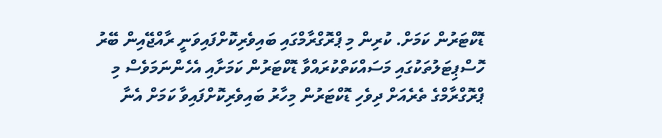ޑޮކްޓަރުން ކަމަށް. ކުރިން މި ޕްރޮގްރާމްގައި ބައިވެރިކޮށްފައިވަނީ ރާއްޖޭއިން ބޭރު ހޮސްޕިޓަލުތަކުގައި މަސައްކަތްކުރައްވާ ޑޮކްޓަރުން ކަމަށާއި އެހެންނަމަވެސް މި ޕްރޮގްރާމްގެ ތެރެއަށް ދިވެހި ޑޮކްޓަރުން މިހާރު ބައިވެރިކޮށްފައިވާ ކަމަށް އެނާ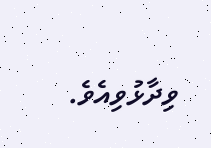ވިދާޅުވިއެވެ.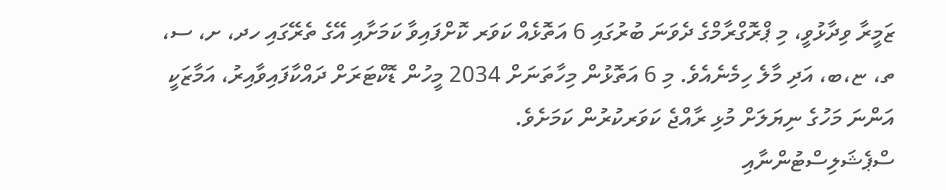ޒަމީރާ ވިދާޅުވީ، މި ޕްރޮގްރާމްގެ ދެވަނަ ބުރުގައި 6 އަތޮޅެއް ކަވަރ ކޮށްފައިވާ ކަމަށާއި އޭގެ ތެރޭގައި ހދ، ށ، ސ، ތ، ޏ،ބ، އަދި މާލެ ހިމެނެއެވެ. މި 6 އަތޮޅުން މިހާތަނަށް 2034 މީހުން ޑޮކްޓަރަށް ދައްކާފައިވާއިރު، އަމާޒަކީ އަންނަ މަހުގެ ނިޔަލަށް މުޅި ރާއްޖެ ކަވަރކުރުން ކަމަށެވެ.
ސްޕެޝަލިސްޓުންނާއި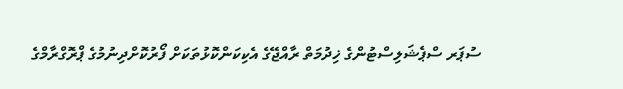ސުޕަރ ސްޕެޝަލިސްޓުންގެ ޚިދުމަތް ރާއްޖޭގެ އެކިކަންކޮޅުތަކަށް ފޯރުކޮށްދިނުމުގެ ޕްރޮގްރާމްގެ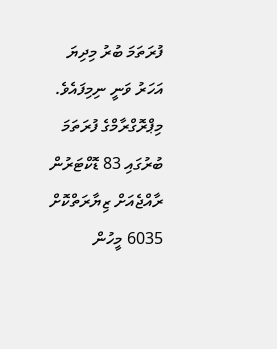ފުރަތަމަ ބުރު މިދިޔަ އަހަރު ވަނީ ނިމިފައެވެ.
މިޕްރޮގްރާމްގެ ފުރަތަމަ ބުރުގައި 83 ޑޮކްޓަރުން ރާއްޖެއަށް ޒިޔާރަތްކޮށް 6035 މީހުން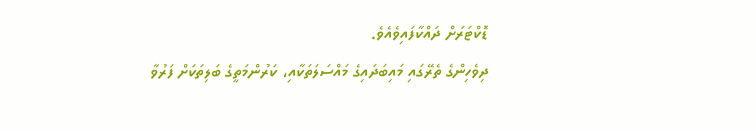ޑޮކްޓަރަށް ދައްކާފައިވެއެވެ.
ދިވެހިންގެ ތެރޭގައި މައިބަދައިގެ މައްސަލަތަކާއި، ކަރުންމަތީގެ ބަލިތަކަށް ފަރުވާ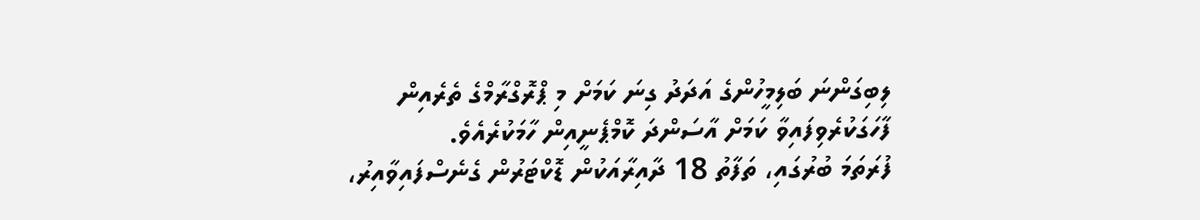ލިބިގަންނަ ބަލިމީހުންގެ އަދަދު ގިނަ ކަމަށް މި ޕްރޮގްރާމްގެ ތެރެއިން ފާހަގަކުރެވިފައިވާ ކަމަށް އާސަންދަ ކޮމްޕެނީއިން ހާމަކުރެއެވެ.
ފުރަތަމަ ބުރުގައި، ތަފާތު 18 ދާއިރާއަކުން ޑޮކްޓަރުން ގެނެސްފައިވާއިރު،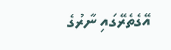އޭގެތެރޭގައި ނާރުގެ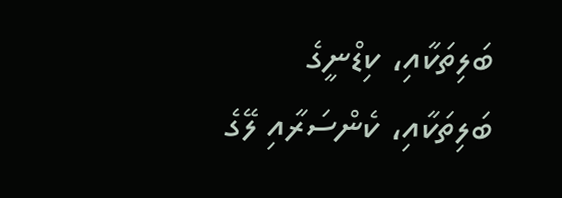ބަލިތަކާއި، ކިޑްނީގެ ބަލިތަކާއި، ކެންސަރާއި ލޭގެ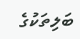ބަލިތަކުގެ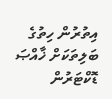އިތުރުން ހިތުގެ ބަލިތަކަށް ޚާއްޞަ ޑޮކްޓަރުން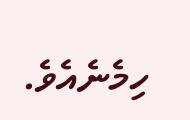ހިމެނެއެވެ.